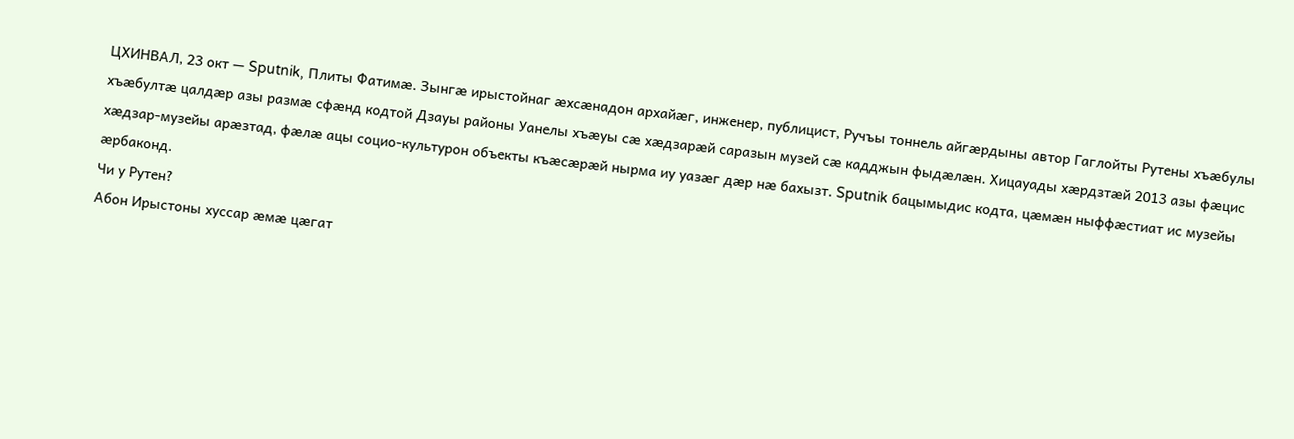ЦХИНВАЛ, 23 окт — Sputnik, Плиты Фатимӕ. Зынгӕ ирыстойнаг ӕхсæнадон архайæг, инженер, публицист, Ручъы тоннель айгæрдыны автор Гаглойты Рутены хъӕбулы хъӕбултӕ цалдӕр азы размӕ сфӕнд кодтой Дзауы районы Уанелы хъæуы сæ хӕдзарӕй саразын музей сæ кадджын фыдæлæн. Хицауады хæрдзтæй 2013 азы фæцис хæдзар-музейы арæзтад, фæлæ ацы социо-культурон объекты къæсæрæй нырма иу уазæг дæр нæ бахызт. Sputnik бацымыдис кодта, цæмæн ныффӕстиат ис музейы æрбаконд.
Чи у Рутен?
Абон Ирыстоны хуссар æмæ цæгат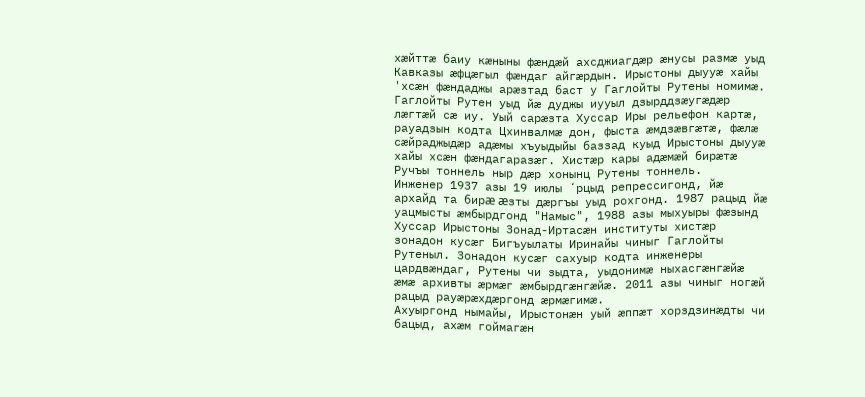хӕйттӕ баиу кæныны фæндæй ахсджиагдæр æнусы размæ уыд Кавказы æфцæгыл фæндаг айгæрдын. Ирыстоны дыууæ хайы 'хсæн фæндаджы арæзтад баст у Гаглойты Рутены номимæ.
Гаглойты Рутен уыд йӕ дуджы иууыл дзырддзæугæдӕр лæгтӕй сӕ иу. Уый сарӕзта Хуссар Иры рельефон картæ, рауадзын кодта Цхинвалмæ дон, фыста æмдзæвгæтæ, фæлæ сæйраджыдæр адæмы хъуыдыйы баззад куыд Ирыстоны дыууæ хайы хсæн фæндагаразæг. Хистæр кары адæмæй бирæтæ Ручъы тоннель ныр дæр хонынц Рутены тоннель.
Инженер 1937 азы 19 июлы ʻрцыд репрессигонд, йæ архайд та бирæ æзты дæргъы уыд рохгонд. 1987 рацыд йæ уацмысты æмбырдгонд "Намыс", 1988 азы мыхуыры фæзынд Хуссар Ирыстоны Зонад-Иртасӕн институты хистæр зонадон кусæг Бигъуылаты Иринайы чиныг Гаглойты Рутеныл. Зонадон кусæг сахуыр кодта инженеры цардвæндаг, Рутены чи зыдта, уыдонимæ ныхасгæнгæйæ æмæ архивты æрмæг æмбырдгæнгæйæ. 2011 азы чиныг ногӕй рацыд рауæрæхдæргонд æрмæгимæ.
Ахуыргонд нымайы, Ирыстонæн уый æппæт хорздзинæдты чи бацыд, ахæм гоймагæн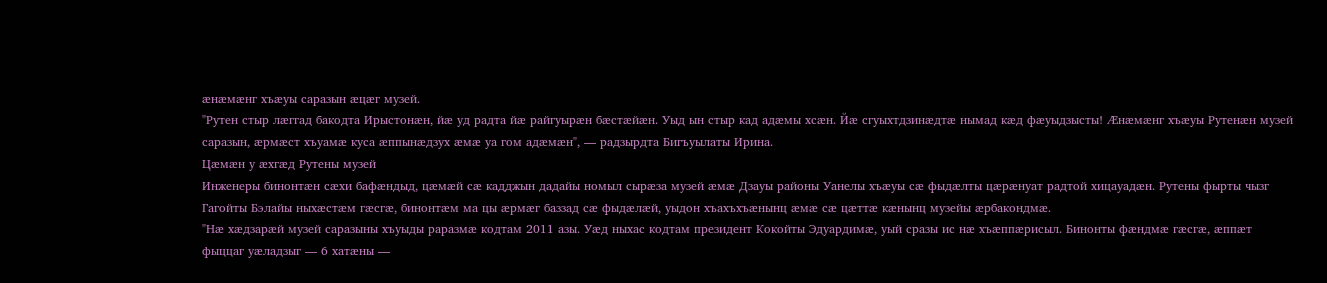ӕнӕмӕнг хъæуы саразын æцæг музей.
"Рутен стыр лæггад бакодта Ирыстонæн, йæ уд радта йæ райгуырæн бæстæйæн. Уыд ын стыр кад адæмы хсæн. Йæ сгуыхтдзинæдтæ нымад кӕд фӕуыдзысты! Ӕнæмæнг хъæуы Рутенӕн музей саразын, æрмæст хъуамæ куса ӕппынӕдзух ӕмӕ уа гом адæмæн", — радзырдта Бигъуылаты Ирина.
Цӕмӕн у ӕхгӕд Рутены музей
Инженеры бинонтӕн сæхи бафæндыд, цæмæй сæ кадджын дадайы номыл сырæза музей æмæ Дзауы районы Уанелы хъæуы сæ фыдæлты цæрæнуат радтой хицауадæн. Рутены фырты чызг Гагойты Бэлайы ныхæстæм гæсгæ, бинонтӕм ма цы æрмæг баззад сӕ фыдӕлӕй, уыдон хъахъхъæнынц æмæ сæ цæттæ кæнынц музейы æрбакондмæ.
"Нæ хæдзарæй музей саразыны хъуыды раразмæ кодтам 2011 азы. Уæд ныхас кодтам президент Кокойты Эдуардимæ, уый сразы ис нæ хъæппæрисыл. Бинонты фæндмæ гæсгæ, æппæт фыццаг уæладзыг — 6 хатæны —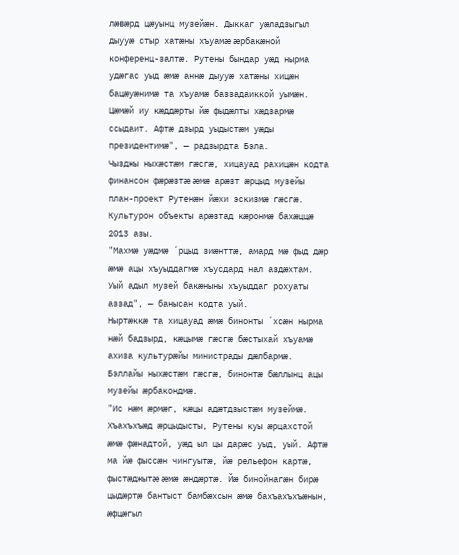лæвæрд цæуынц музейæн. Дыккаг уæладзыгыл дыууæ стыр хатæны хъуамæ æрбакæной конференц-залтæ. Рутены бындар уæд нырма удæгас уыд æмæ аннæ дыууæ хатæны хицæн бацæуæнимæ та хъуамӕ баззадаиккой уымæн. Цӕмӕй иу кӕддӕрты йӕ фыдæлты хӕдзармӕ ссыдаит. Афтæ дзырд уыдыстæм уæды президентимæ", — радзырдта Бэла.
Чызджы ныхӕстӕм гӕсгӕ, хицауад рахицæн кодта финансон фæрæзтæ æмæ арæзт æрцыд музейы план-проект Рутенæн йæхи эскизмæ гæсгæ. Культурон объекты арӕзтад кӕронмӕ бахӕццӕ 2013 азы.
"Махмæ уӕдмӕ ʻрцыд зиæнттæ, амард мӕ фыд дӕр æмæ ацы хъуыддагмæ хъусдард нал аздæхтам. Уый адыл музей бакӕныны хъуыддаг рохуаты аззад", — банысан кодта уый.
Ныртӕккӕ та хицауад æмæ бинонты ʻхсæн нырма нæй бадзырд, кæцымæ гæсгæ бæстыхай хъуамæ ахиза культурæйы министрады дæлбармӕ. Бэллайы ныхæстæм гæсгæ, бинонтӕ бæллынц ацы музейы æрбакондмæ.
"Ис нæм æрмæг, кæцы адæтдзыстæм музеймæ. Хъахъхъæд æрцыдысты, Рутены куы æрцахстой æмæ фæнадтой, уæд ыл цы дарæс уыд, уый. Афтӕ ма йæ фыссæн чингуытæ, йæ рельефон картæ, фыстæджытæ æмæ ӕндӕртæ. Йæ бинойнагæн бирӕ цыдӕртӕ бантыст бамбӕхсын ӕмӕ бахъахъхъӕнын, æфцæгыл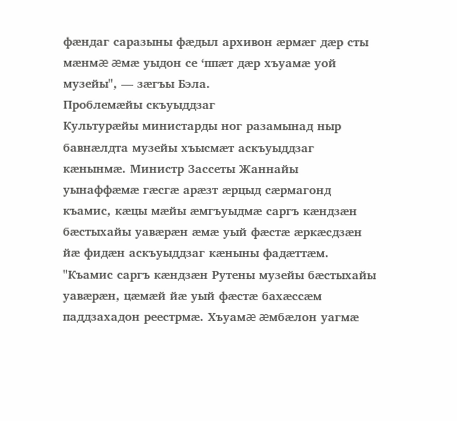фæндаг саразыны фæдыл архивон æрмæг дæр сты мæнмæ æмæ уыдон се ‘ппæт дæр хъуамæ уой музейы", — зæгъы Бэла.
Проблемӕйы скъуыддзаг
Культурæйы министарды ног разамынад ныр бавнæлдта музейы хъысмæт аскъуыддзаг кæнынмæ. Министр Зассеты Жаннайы уынаффæмæ гæсгæ арæзт æрцыд сæрмагонд къамис, кæцы мæйы æмгъуыдмæ саргъ кæндзæн бæстыхайы уавæрæн æмæ уый фæстæ ӕркӕсдзӕн йӕ фидӕн аскъуыддзаг кӕныны фадӕттӕм.
"Къамис саргъ кæндзæн Рутены музейы бæстыхайы уавæрæн, цæмæй йæ уый фæстæ бахæссæм паддзахадон реестрмæ. Хъуамæ æмбæлон уагмæ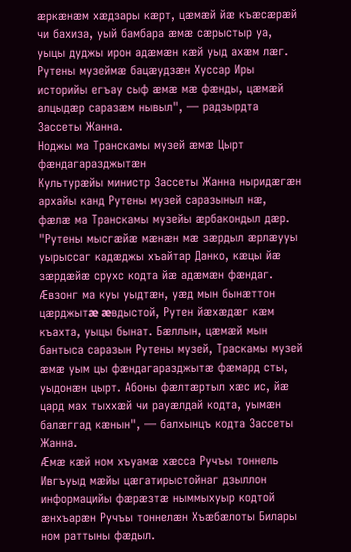æркæнӕм хӕдзары кæрт, цæмæй йæ къæсæрӕй чи бахиза, уый бамбара æмæ сæрыстыр уа, уыцы дуджы ирон адæмæн кæй уыд ахæм лæг. Рутены музеймæ бацæудзæн Хуссар Иры историйы егъау сыф æмæ мæ фæнды, цӕмӕй алцыдæр саразæм нывыл", — радзырдта Зассеты Жанна.
Ноджы ма Транскамы музей ӕмӕ Цырт фӕндагаразджытӕн
Культурӕйы министр Зассеты Жанна ныридæгæн архайы канд Рутены музей саразыныл нæ, фæлæ ма Транскамы музейы æрбакондыл дӕр.
"Рутены мысгæйæ мæнæн мæ зæрдыл æрлæууы уырыссаг кадæджы хъайтар Данко, кæцы йæ зæрдæйæ срухс кодта йæ адæмæн фæндаг. Æвзонг ма куы уыдтæн, уæд мын бынæттон цæрджытæ æвдыстой, Рутен йæхæдæг кæм къахта, уыцы бынат. Бӕллын, цæмæй мын бантыса саразын Рутены музей, Траскамы музей æмæ уым цы фæндагаразджытæ фӕмард сты, уыдонæн цырт. Абоны фæлтæртыл хæс ис, йæ цард мах тыххæй чи рауæлдай кодта, уымæн балæггад кæнын", — балхынцъ кодта Зассеты Жанна.
Ӕмӕ кӕй ном хъуамӕ хӕсса Ручъы тоннель
Ивгъуыд мæйы цæгатирыстойнаг дзыллон информацийы фæрæзтæ ныммыхуыр кодтой æнхъарæн Ручъы тоннелæн Хъæбæлоты Билары ном раттыны фæдыл.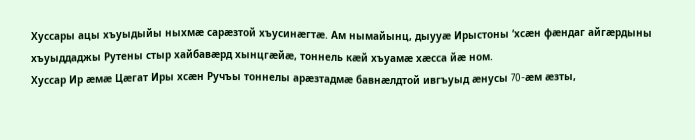Хуссары ацы хъуыдыйы ныхмæ сарæзтой хъусинæгтæ. Ам нымайынц, дыууæ Ирыстоны ʻхсæн фæндаг айгæрдыны хъуыддаджы Рутены стыр хайбавæрд хынцгӕйӕ, тоннель кӕй хъуамӕ хӕсса йӕ ном.
Хуссар Ир æмæ Цæгат Иры хсæн Ручъы тоннелы арæзтадмæ бавнæлдтой ивгъуыд ӕнусы 70-æм æзты,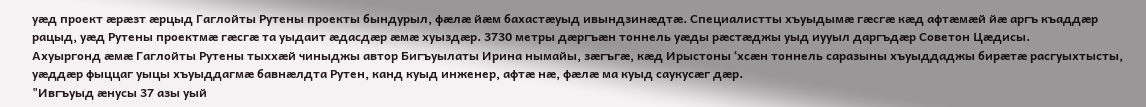уæд проект æрæзт æрцыд Гаглойты Рутены проекты бындурыл, фæлæ йæм бахастӕуыд ивындзинæдтæ. Специалистты хъуыдымæ гæсгæ кæд афтӕмæй йæ аргъ къаддæр рацыд, уæд Рутены проектмæ гæсгæ та уыдаит æдасдæр æмæ хуыздæр. 3730 метры дæргъæн тоннель уæды рæстæджы уыд иууыл даргъдæр Советон Цæдисы.
Ахуыргонд ӕмӕ Гаглойты Рутены тыххӕй чиныджы автор Бигъуылаты Ирина нымайы, зӕгъгӕ, кæд Ирыстоны ʻхсæн тоннель саразыны хъуыддаджы бирæтæ расгуыхтысты, уæддæр фыццаг уыцы хъуыддагмæ бавнæлдта Рутен, канд куыд инженер, афтӕ нӕ, фæлæ ма куыд саукусæг дӕр.
"Ивгъуыд ӕнусы 37 азы уый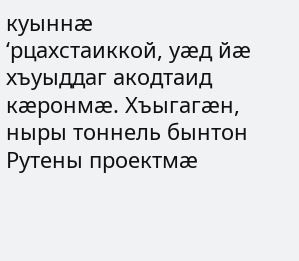куыннæ ʻрцахстаиккой, уæд йæ хъуыддаг акодтаид кӕронмӕ. Хъыгагæн, ныры тоннель бынтон Рутены проектмæ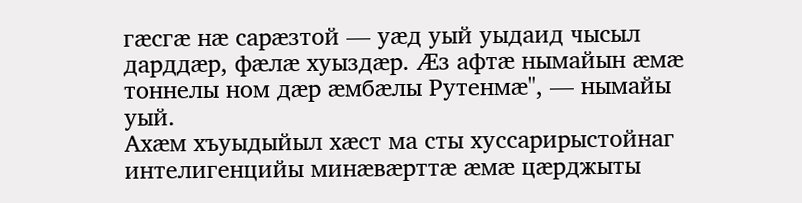гæсгæ нæ сарæзтой — уӕд уый уыдаид чысыл дарддæр, фæлæ хуыздæр. Ӕз афтæ нымайын æмæ тоннелы ном дæр æмбæлы Рутенмæ", — нымайы уый.
Ахӕм хъуыдыйыл хӕст ма сты хуссарирыстойнаг интелигенцийы минӕвӕрттӕ ӕмӕ цӕрджыты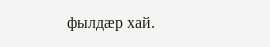фылдӕр хай.